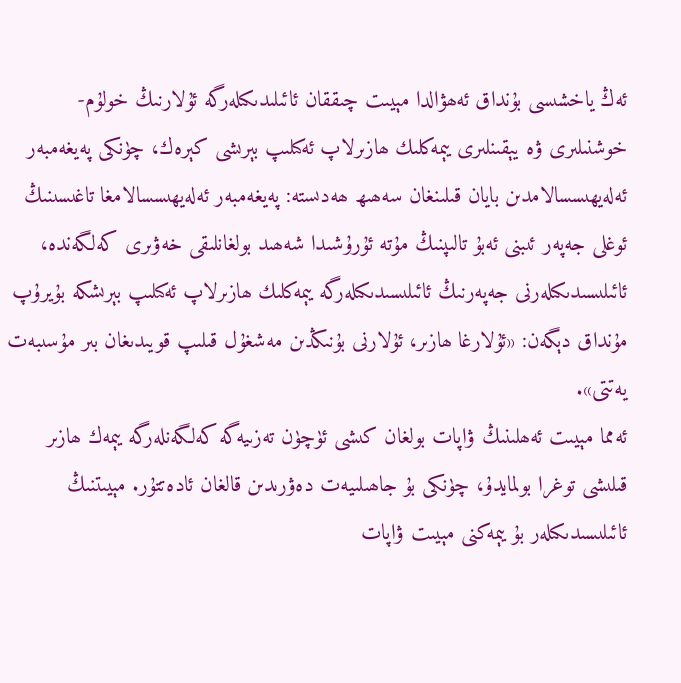ئەڭ ياخشىسى بۇنداق ئەھۋالدا مېيىت چىققان ئائىلىدىكىلەرگە ئۇلارنىڭ خولۇم-خوشنىلىرى ۋە يېقىنلىرى يېمەكلىك ھازىرلاپ ئەكىلىپ بېرىشى كېرەك، چۈنكى پەيغەمبەر ئەلەيھىسسالامدىن بايان قىلىنغان سەھىھ ھەدىستە: پەيغەمبەر ئەلەيھىسسالامغا تاغىسىنىڭ ئوغلى جەپەر ئىبنى ئەبۇ تالىپنىڭ مۇتە ئۇرۇشىدا شەھىد بولغانلىقى خەۋىرى كەلگەندە، ئائىلىسىدىكىلەرنى جەپەرنىڭ ئائىلىسىدىكىلەرگە يېمەكلىك ھازىرلاپ ئەكىلىپ بېرىشكە بۇيرۇپ مۇنداق دېگەن: «ئۇلارغا ھازىر، ئۇلارنى بۇنىڭدىن مەشغۇل قىلىپ قويىدىغان بىر مۇسىبەت يەتتى».
ئەمما مېيىت ئەھلىنىڭ ۋاپات بولغان كىشى ئۈچۈن تەزىيەگە كەلگەنلەرگە يېمەك ھازىر قىلىشى توغرا بولمايدۇ، چۈنكى بۇ جاھىلىيەت دەۋرىدىن قالغان ئادەتتۇر. مېيىتنىڭ ئائىلىسىدىكىلەر بۇ يېمەكنى مېيىت ۋاپات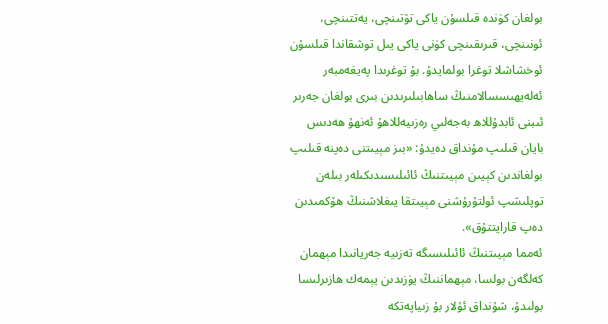بولغان كۈندە قىلسۇن ياكى تۆتىنچى، يەتتىنچى، ئونىنچى، قىرىقىنچى كۈنى ياكى يىل توشقاندا قىلسۇن ئوخشاشلا توغرا بولمايدۇ. بۇ توغرىدا پەيغەمبەر ئەلەيھىسسالامنىڭ ساھابىلىرىدىن بىرى بولغان جەرىر ئىبنى ئابدۇللاھ بەجەلىي رەزىيەللاھۇ ئەنھۇ ھەدىس بايان قىلىپ مۇنداق دەيدۇ: «بىز مېيىتنى دەپنە قىلىپ بولغاندىن كېيىن مېيىتنىڭ ئائىلىسىدىكىلەر بىلەن توپلىشپ ئولتۇرۇشنى مېيىتقا يىغلاشنىڭ ھۆكمىدىن دەپ قارايتتۇق».
ئەمما مېيىتنىڭ ئائىلىسىگە تەزىيە جەريانىدا مېھمان كەلگەن بولسا، مېھماننىڭ يۈزىدىن يېمەك ھازىرلىسا بولىدۇ، شۇنداق ئۇلار بۇ زىياپەتكە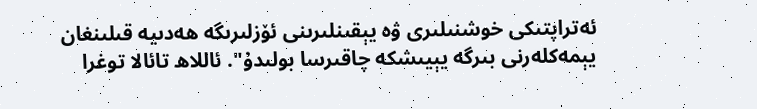ئەتراپتىكى خوشنىلىرى ۋە يېقىنلىرىنى ئۆزلىرىگە ھەدىيە قىلىنغان يېمەكلەرنى بىرگە يېيىشكە چاقىرسا بولىدۇ". ئاللاھ تائالا توغرا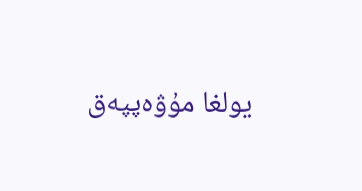يولغا مۇۋەپپەق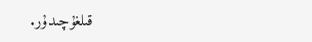قىلغۇچىدۇر.